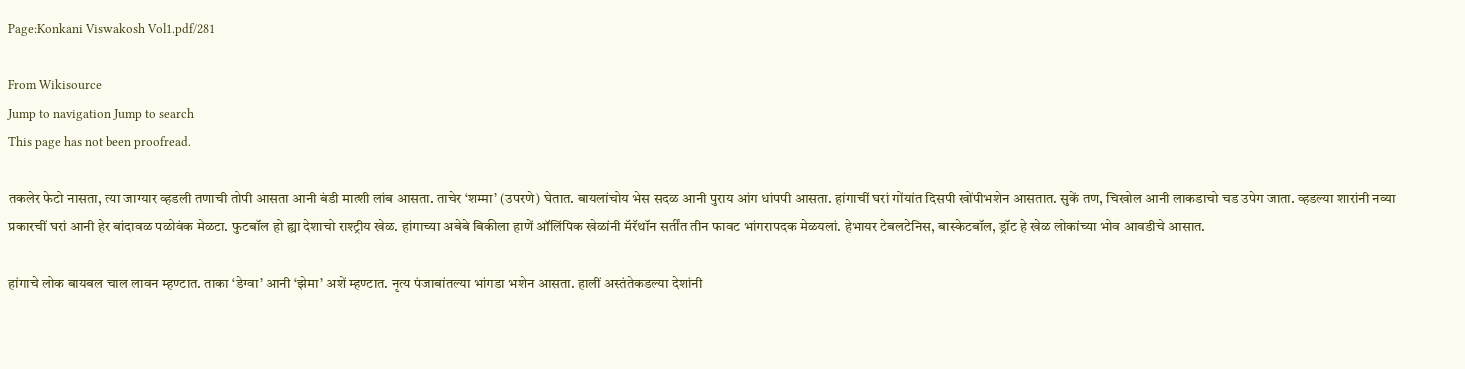Page:Konkani Viswakosh Vol1.pdf/281

From Wikisource
Jump to navigation Jump to search
This page has not been proofread.

तकलेर फेटो नासता, त्या जाग्यार व्हडली तणाची तोपी आसता आनी बंडी मात्शी लांब आसता. ताचेर ‘शम्मा’ (उपरणे) घेतात. बायलांचोय भेस सदळ आनी पुराय आंग धांपपी आसता. हांगाचीं घरां गोंयांत दिसपी खोंपीभशेन आसतात. सुकें तण, चिखोल आनी लाकडाचो चड उपेग जाता. व्हडल्या शारांनी नव्या प्रकारचीं घरां आनी हेर बांदावळ पळोवंक मेळटा. फुटबॉल हो ह्या देशाचो राश्ट्रीय खेळ. हांगाच्या अबेबे बिकीला हाणें ऑलिंपिक खेळांनी मॅरॅथॉन सर्तींत तीन फावट भांगरापदक मेळयलां. हेभायर टेबलटेनिस, बास्केटबॉल, ड्रॉट हे खेळ लोकांच्या भोव आवडीचे आसात.

हांगाचे लोक बायबल चाल लावन म्हण्टात. ताका ‘डेग्वा’ आनी ‘झेमा’ अशें म्हण्टात. नृत्य पंजाबांतल्या भांगडा भशेन आसता. हालीं अस्तंतेकडल्या देशांनी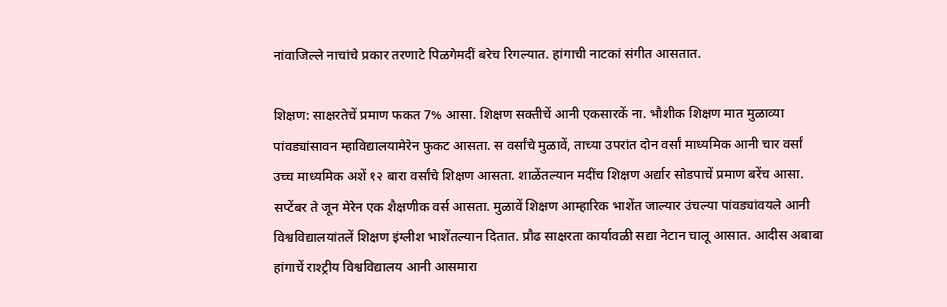नांवाजिल्ले नाचांचे प्रकार तरणाटे पिळगेमदीं बरेच रिगल्यात. हांगाची नाटकां संगीत आसतात.

शिक्षण: साक्षरतेचें प्रमाण फकत 7% आसा. शिक्षण सक्तीचें आनी एकसारकें ना. भौशीक शिक्षण मात मुळाव्या पांवड्यांसावन म्हाविद्यालयामेरेन फुकट आसता. स वर्सांचे मुळावें, ताच्या उपरांत दोन वर्सां माध्यमिक आनी चार वर्सां उच्च माध्यमिक अशें १२ बारा वर्सांचे शिक्षण आसता. शाळेंतल्यान मदींच शिक्षण अर्द्यार सोडपाचें प्रमाण बरेंच आसा. सप्टेंबर ते जून मेरेन एक शैक्षणीक वर्स आसता. मुळावें शिक्षण आम्हारिक भाशेंत जाल्यार उंचल्या पांवड्यांवयले आनी विश्वविद्यालयांतलें शिक्षण इंग्लीश भाशेंतल्यान दितात. प्रौढ साक्षरता कार्यावळी सद्या नेटान चालू आसात. आदीस अबाबा हांगाचें राश्ट्रीय विश्वविद्यालय आनी आसमारा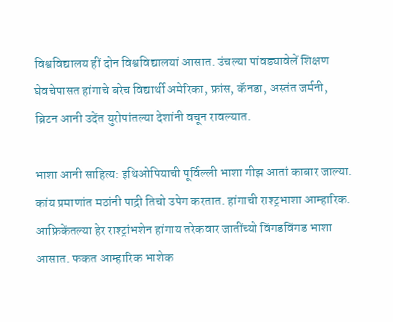विश्वविद्यालय हीं दोन विश्वविद्यालयां आसात. उंचल्या पांवड्यावेलें शिक्षण घेवचेपासत हांगाचे बरेच विद्यार्थी अमेरिका, फ्रांस, कॅनडा, अस्तंत जर्मनी, ब्रिटन आनी उदेंत युरोपांतल्या देशांनी वचून रावल्यात.

भाशा आनी साहित्य: इथिओपियाची पूर्विल्ली भाशा गीझ आतां काबार जाल्या. कांय प्रमाणांत मठांनी पाद्री तिचो उपेग करतात. हांगाची राश्ट्रभाशा आम्हारिक. आफ्रिकेंतल्या हेर राश्ट्रांभशेन हांगाय तरेकवार जातींच्यो विंगडविंगड भाशा आसात. फकत आम्हारिक भाशेक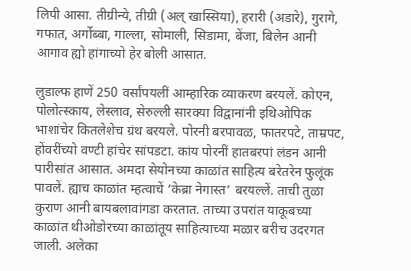लिपी आसा. तीग्रीन्ये, तीग्री (अल् खास्सिया), हरारी (अडारे), गुरागे, गफात, अर्गोब्बा, गाल्ला, सोमाली, सिडामा, बेंजा, बिलेन आनी आगाव ह्यो हांगाच्यो हेर बोली आसात.

लुडाल्फ हाणें 250 वर्सांपयलीं आम्हारिक व्याकरण बरयलें. कोएन, पोलोत्स्काय, लेस्लाव, सेरुल्ली सारक्या विद्वानांनी इथिओपिक भाशांचेर कितलेशेच ग्रंथ बरयले. पोरनी बरपावळ, फातरपटे, ताम्रपट, होंवरींच्यो वण्टी हांचेर सांपडटा. कांय पोरनीं हातबरपां लंडन आनी पारीसांत आसात. अमदा सेयोनच्या काळांत साहित्य बरेतरेन फुलूंक पावलें. ह्याच काळांत म्हत्वाचें ‘केब्रा नेगास्त’ बरयल्लें. ताची तुळा कुराण आनी बायबलावांगडा करतात. ताच्या उपरांत याकूबच्या काळांत थीओडोरच्या काळांतूय साहित्याच्या मळार बरीच उदरगत जाली. अलेका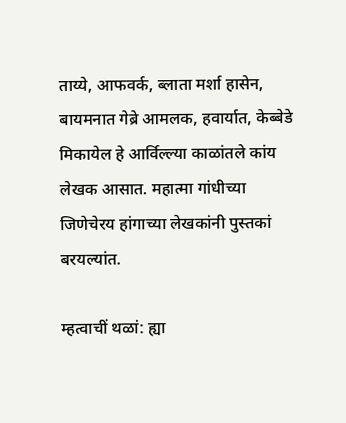ताय्ये, आफवर्क, ब्लाता मर्शा हासेन, बायमनात गेब्रे आमलक, हवार्यात, केब्बेडे मिकायेल हे आर्विल्ल्या काळांतले कांय लेखक आसात. महात्मा गांधीच्या जिणेचेरय हांगाच्या लेखकांनी पुस्तकां बरयल्यांत.

म्हत्वाचीं थळां: ह्या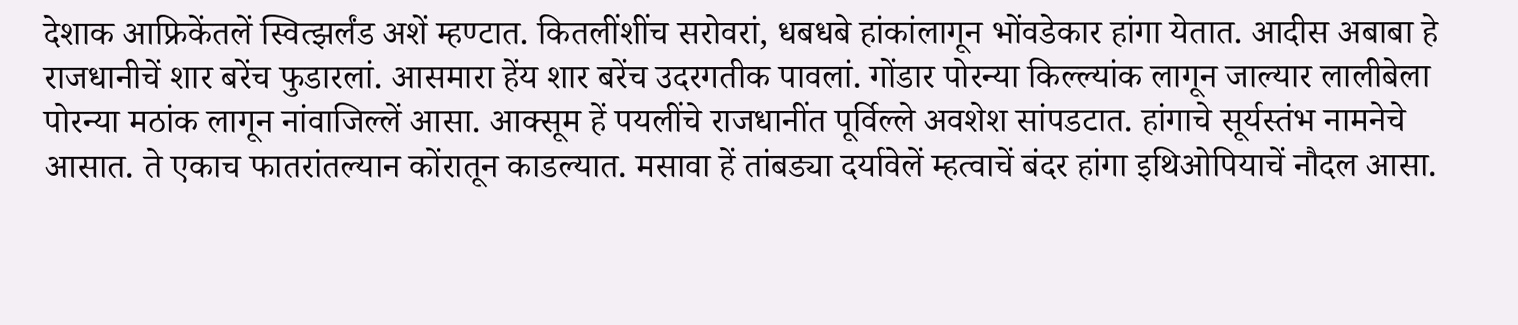देशाक आफ्रिकेंतलें स्वित्झर्लंड अशें म्हण्टात. कितलींशींच सरोवरां, धबधबे हांकांलागून भोंवडेकार हांगा येतात. आदीस अबाबा हे राजधानीचें शार बरेंच फुडारलां. आसमारा हेंय शार बरेंच उदरगतीक पावलां. गोंडार पोरन्या किल्ल्यांक लागून जाल्यार लालीबेला पोरन्या मठांक लागून नांवाजिल्लें आसा. आक्सूम हें पयलींचे राजधानींत पूर्विल्ले अवशेश सांपडटात. हांगाचे सूर्यस्तंभ नामनेचे आसात. ते एकाच फातरांतल्यान कोंरातून काडल्यात. मसावा हें तांबड्या दर्यावेलें म्हत्वाचें बंदर हांगा इथिओपियाचें नौदल आसा.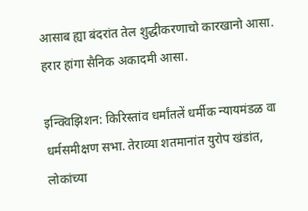आसाब ह्या बंदरांत तेल शुद्धीकरणाचो कारखानो आसा. हरार हांगा सैनिक अकादमी आसा.

इन्क्विझिशन: किरिस्तांव धर्मांतलें धर्मीक न्यायमंडळ वा धर्मसमीक्षण सभा. तेराव्या शतमानांत युरोप खंडांत, लोकांच्या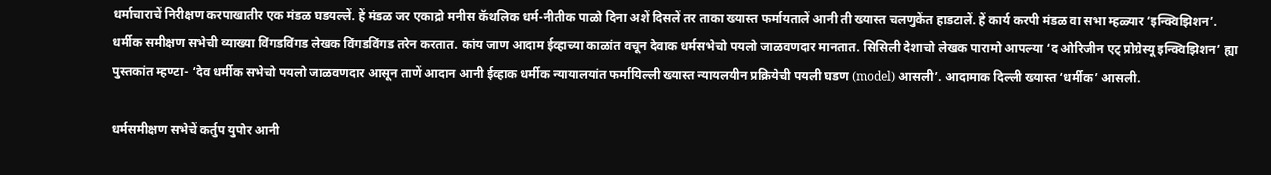धर्माचाराचें निरीक्षण करपाखातीर एक मंडळ घडयल्लें. हें मंडळ जर एकाद्रो मनीस कॅथलिक धर्म-नीतीक पाळो दिना अशें दिसलें तर ताका ख्यास्त फर्मायतालें आनी ती ख्यास्त चलणुकेंत हाडटालें. हें कार्य करपी मंडळ वा सभा म्हळ्यार ‘इन्क्विझिशन’. धर्मीक समीक्षण सभेची व्याख्या विंगडविंगड लेखक विंगडविंगड तरेन करतात. कांय जाण आदाम ईव्हाच्या काळांत वचून देवाक धर्मसभेचो पयलो जाळवणदार मानतात. सिसिली देशाचो लेखक पारामो आपल्या ‘द ओरिजीन एट् प्रोग्रेस्यू इन्क्विझिशन’ ह्या पुस्तकांत म्हण्टा- ‘देव धर्मीक सभेचो पयलो जाळवणदार आसून ताणें आदान आनी ईव्हाक धर्मीक न्यायालयांत फर्मायिल्ली ख्यास्त न्यायलयीन प्रक्रियेची पयली घडण (model) आसली’. आदामाक दिल्ली ख्यास्त ‘धर्मीक’ आसली.

धर्मसमीक्षण सभेचें कर्तुप युपोर आनी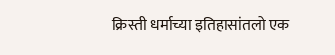क्रिस्ती धर्माच्या इतिहासांतलो एक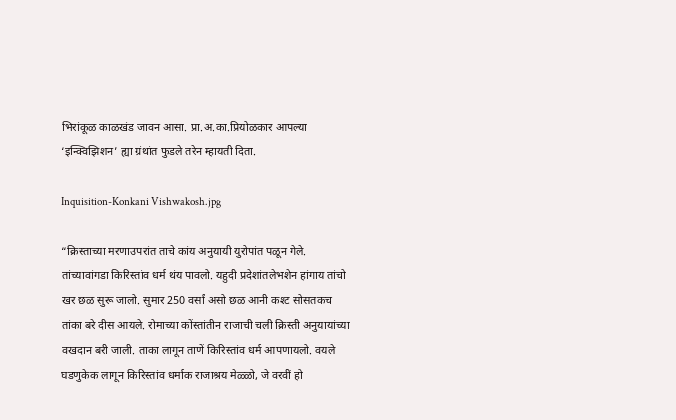भिरांकूळ काळखंड जावन आसा. प्रा.अ.का.प्रियोळकार आपल्या ‘इन्क्विझिशन’ ह्या ग्रंथांत फुडले तरेन म्हायती दिता.

Inquisition-Konkani Vishwakosh.jpg

“क्रिस्ताच्या मरणाउपरांत ताचे कांय अनुयायी युरोपांत पळून गेले. तांच्यावांगडा किरिस्तांव धर्म थंय पावलो. यहुदी प्रदेशांतलेभशेन हांगाय तांचो खर छळ सुरू जालो. सुमार 250 वर्सां असो छळ आनी कश्ट सोसतकच तांका बरे दीस आयले. रोमाच्या कोंस्तांतीन राजाची चली क्रिस्ती अनुयायांच्या वखदान बरी जाली. ताका लागून ताणें किरिस्तांव धर्म आपणायलो. वयले घडणुकेक लागून किरिस्तांव धर्माक राजाश्रय मेळ्ळो, जे वरवीं हो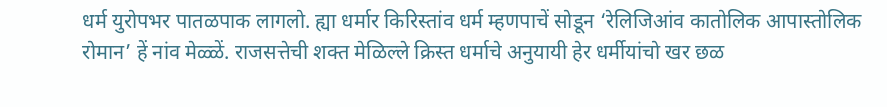धर्म युरोपभर पातळपाक लागलो. ह्या धर्मार किरिस्तांव धर्म म्हणपाचें सोडून ‘रेलिजिआंव कातोलिक आपास्तोलिक रोमान’ हें नांव मेळ्ळें. राजसत्तेची शक्त मेळिल्ले क्रिस्त धर्माचे अनुयायी हेर धर्मीयांचो खर छळ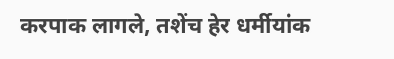करपाक लागले, तशेंच हेर धर्मीयांक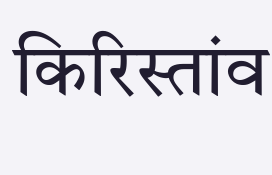किरिस्तांव